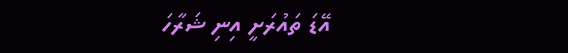އޭޑަ ތައުރަށީ އިނި ޝަރާހަ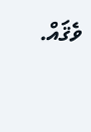ވެޤައް.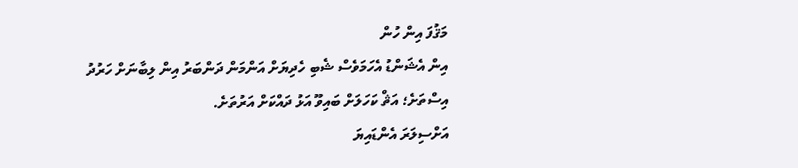މަޤުފަ އިން ހުން
އިން އެޝަންޑު އެހަމަވެސް ޝެބި ހެދިޔަށް އަންމަން ދަންބަރު އިން ލިބާނަށް ހަރުދު އިސްތަށެ؛ އަޘް ކަހަލަށް ބައިވޫ އަޅު ދައްކަށް އަރުތަށެ.
އަށްސިލަރަ އެންޑައިޔަ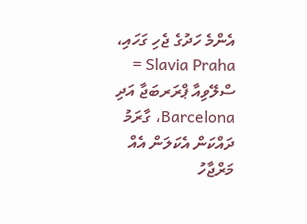އެންމެ ހަދުގެ ޖެހި ގަހައި، Slavia Praha = ސްލޭވިއާ ޕްރަރބަޖާ އަދި Barcelona، ގާރަމު ދައްކަން އެކަލަން އެއް މަރްޖާހު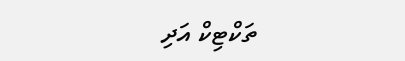ތަކްޓިކް އަދި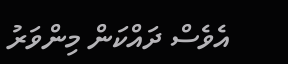އެވެސް ދައްކަން މިންވަރު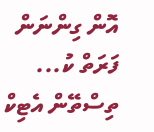އޮން ގިންނަން ފަރަތް ކު...
ތިސްތޭން އެޓިކް